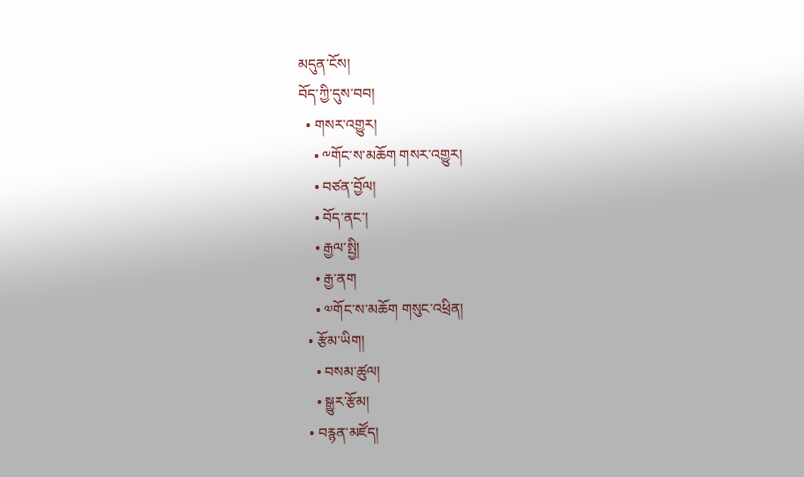མདུན་ངོས།
བོད་ཀྱི་དུས་བབ།
  • གསར་འགྱུར།
    • ༸གོང་ས་མཆོག གསར་འགྱུར།
    • བཙན་བྱོལ།
    • བོད་ནང་།
    • རྒྱལ་སྤྱི།
    • རྒྱ་ནག
    • ༧གོང་ས་མཆོག གསུང་འཕྲིན།
  • རྩོམ་ཡིག།
    • བསམ་ཚུལ།
    • སྒྱུར་རྩོམ།
  • བརྙན་མཛོད།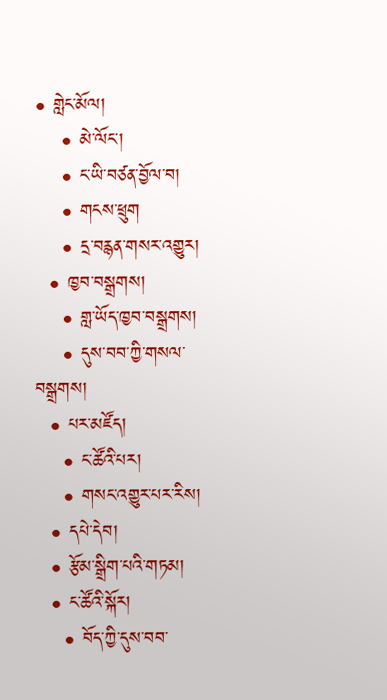• གླེང་མོལ།
    • མེ་ལོང་།
    • ང་ཡི་བཙན་བྱོལ་བ།
    • གངས་ཕྲུག
    • དྲ་བརྙན་གསར་འགྱུར།
  • ཁྱབ་བསྒྲགས།
    • གླ་ཡོད་ཁྱབ་བསྒྲགས།
    • དུས་བབ་ཀྱི་གསལ་བསྒྲགས།
  • པར་མཛོད།
    • ང་ཚོའི་པར།
    • གསང་འགྱུར་པར་རིས།
  • དཔེ་དེབ།
  • རྩོམ་སྒྲིག་པའི་གཏམ།
  • ང་ཚོའི་སྐོར།
    • བོད་ཀྱི་དུས་བབ་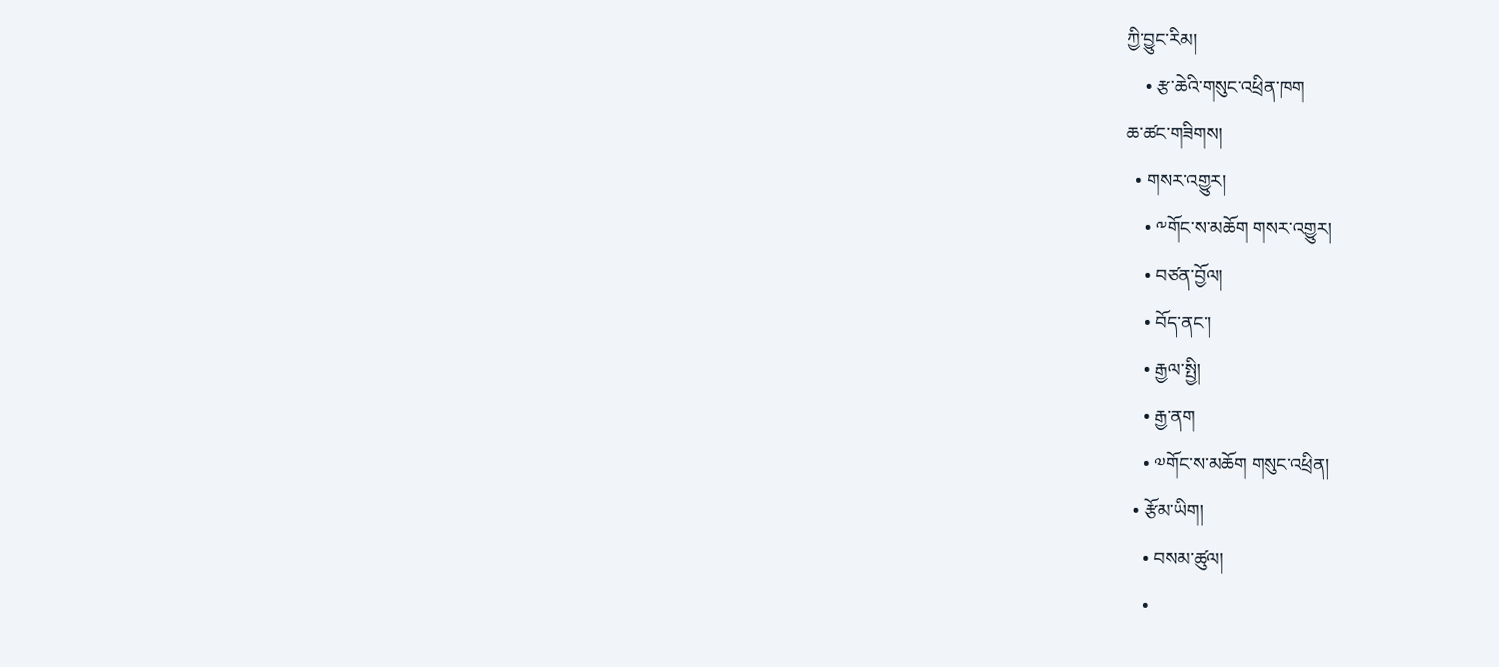ཀྱི་བྱུང་རིམ།
    • རྩ་ཆེའི་གསུང་འཕྲིན་ཁག
ཆ་ཚང་གཟིགས།
  • གསར་འགྱུར།
    • ༸གོང་ས་མཆོག གསར་འགྱུར།
    • བཙན་བྱོལ།
    • བོད་ནང་།
    • རྒྱལ་སྤྱི།
    • རྒྱ་ནག
    • ༧གོང་ས་མཆོག གསུང་འཕྲིན།
  • རྩོམ་ཡིག།
    • བསམ་ཚུལ།
    •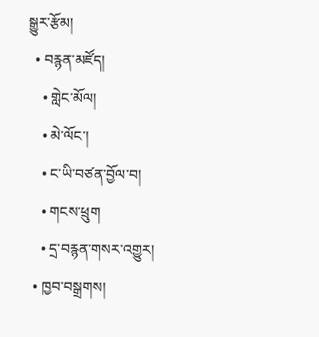སྒྱུར་རྩོམ།
  • བརྙན་མཛོད།
    • གླེང་མོལ།
    • མེ་ལོང་།
    • ང་ཡི་བཙན་བྱོལ་བ།
    • གངས་ཕྲུག
    • དྲ་བརྙན་གསར་འགྱུར།
  • ཁྱབ་བསྒྲགས།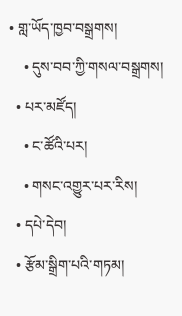• གླ་ཡོད་ཁྱབ་བསྒྲགས།
    • དུས་བབ་ཀྱི་གསལ་བསྒྲགས།
  • པར་མཛོད།
    • ང་ཚོའི་པར།
    • གསང་འགྱུར་པར་རིས།
  • དཔེ་དེབ།
  • རྩོམ་སྒྲིག་པའི་གཏམ།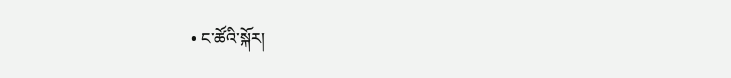• ང་ཚོའི་སྐོར།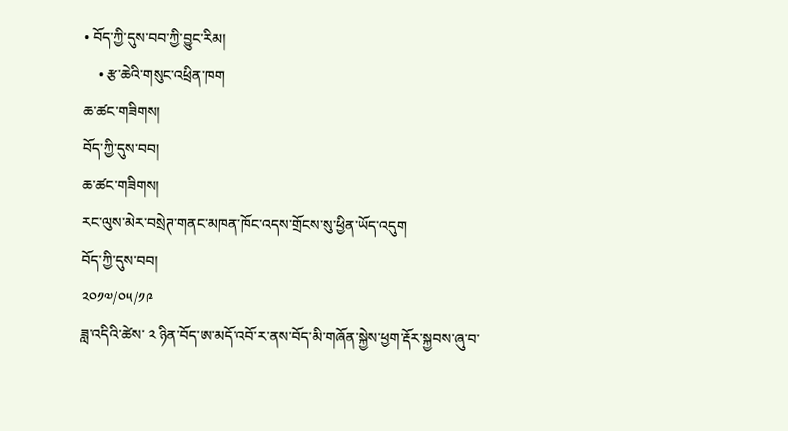• བོད་ཀྱི་དུས་བབ་ཀྱི་བྱུང་རིམ།
    • རྩ་ཆེའི་གསུང་འཕྲིན་ཁག
ཆ་ཚང་གཟིགས།
བོད་ཀྱི་དུས་བབ།
ཆ་ཚང་གཟིགས།
རང་ལུས་མེར་བསྲེཊ་གནང་མཁན་ཁོང་འདས་གྲོངས་སུ་ཕྱིན་ཡོད་འདུག
བོད་ཀྱི་དུས་བབ།
༢༠༡༧/༠༥/༡༩
ཟླ་འདིའི་ཚེས་ ༢ ཉིན་བོད་ཨ་མདོ་འབོ་ར་ནས་བོད་མི་གཞོན་སྐྱེས་ཕྱག་རྡོར་སྐྱབས་ཞུ་བ་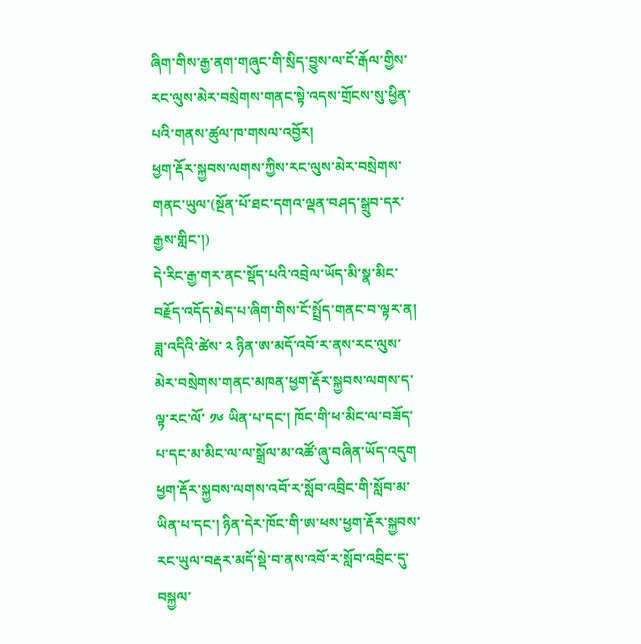ཞིག་གིས་རྒྱ་ནག་གཞུང་གི་སྲིད་བྱུས་ལ་ངོ་རྒོལ་གྱིས་རང་ལུས་མེར་བསྲེགས་གནང་སྟེ་འདས་གྲོངས་སུ་ཕྱིན་པའི་གནས་ཚུལ་ཁ་གསལ་འབྱོར།
ཕྱག་རྡོར་སྐྱབས་ལགས་ཀྱིས་རང་ལུས་མེར་བསྲེགས་གནང་ཡུལ་(སྔོན་པོ་ཐང་དགའ་ལྡན་བཤད་སྒྲུབ་དར་རྒྱས་གླིང་།)
དེ་རིང་རྒྱ་གར་ནང་སྡོད་པའི་འབྲེལ་ཡོད་མི་སྣ་མིང་བརྗོད་འདོད་མེད་པ་ཞིག་གིས་ངོ་སྤྲོད་གནང་བ་ལྟར་ན། ཟླ་འདིའི་ཚེས་ ༢ ཉིན་ཨ་མདོ་འབོ་ར་ནས་རང་ལུས་མེར་བསྲེགས་གནང་མཁན་ཕྱག་རྡོར་སྐྱབས་ལགས་ད་ལྟ་རང་ལོ་ ༡༦ ཡིན་པ་དང་། ཁོང་གི་ཕ་མིང་ལ་བཟོད་པ་དང་མ་མིང་ལ་ལ་སྒྲོལ་མ་འཚོ་ཞུ་བཞིན་ཡོད་འདུག
ཕྱག་རྡོར་སྐྱབས་ལགས་འབོ་ར་སློབ་འབྲིང་གི་སློབ་མ་ཡིན་པ་དང་། ཉིན་དེར་ཁོང་གི་ཨ་ཕས་ཕྱག་རྡོར་སྐྱབས་རང་ཡུལ་བརྡར་མདོ་སྡེ་བ་ནས་འབོ་ར་སློབ་འབྲིང་དུ་བསྐྱལ་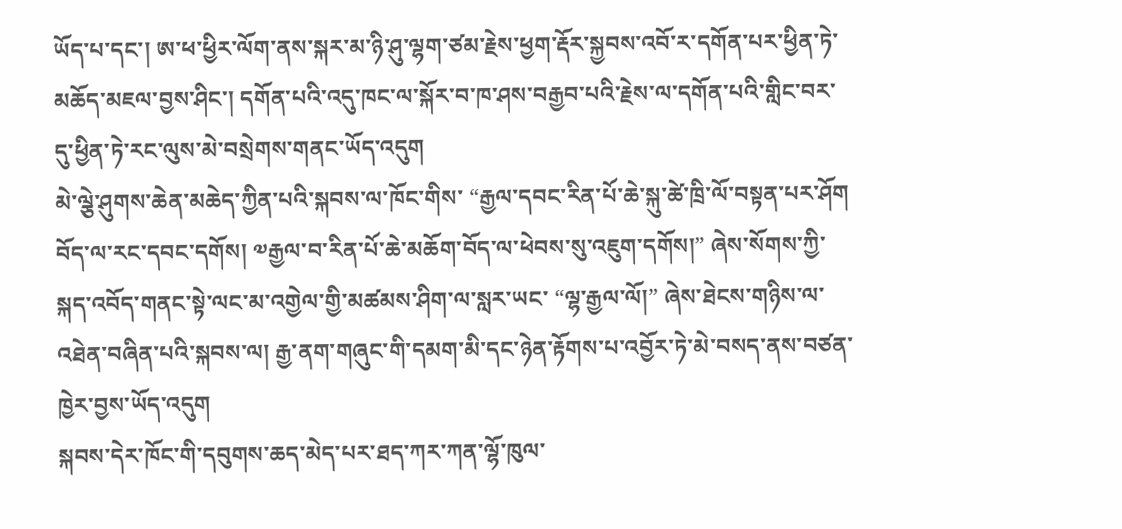ཡོད་པ་དང་། ཨ་ཕ་ཕྱིར་ལོག་ནས་སྐར་མ་ཉི་ཤུ་ལྷག་ཙམ་རྗེས་ཕྱག་རྡོར་སྐྱབས་འབོ་ར་དགོན་པར་ཕྱིན་ཏེ་མཆོད་མཇལ་བྱས་ཤིང་། དགོན་པའི་འདུ་ཁང་ལ་སྐོར་བ་ཁ་ཤས་བརྒྱབ་པའི་རྗེས་ལ་དགོན་པའི་གླིང་བར་དུ་ཕྱིན་ཏེ་རང་ལུས་མེ་བསྲེགས་གནང་ཡོད་འདུག
མེ་ལྕེ་ཤུགས་ཆེན་མཆེད་ཀྱིན་པའི་སྐབས་ལ་ཁོང་གིས་ “རྒྱལ་དབང་རིན་པོ་ཆེ་སྐུ་ཚེ་ཁྲི་ལོ་བསྟན་པར་ཤོག བོད་ལ་རང་དབང་དགོས། ༧རྒྱལ་བ་རིན་པོ་ཆེ་མཆོག་བོད་ལ་ཕེབས་སུ་འཇུག་དགོས།” ཞེས་སོགས་ཀྱི་སྐད་འབོད་གནང་སྟེ་ལང་མ་འགྱེལ་གྱི་མཚམས་ཤིག་ལ་སླར་ཡང་ “ལྷ་རྒྱལ་ལོ།” ཞེས་ཐེངས་གཉིས་ལ་འཐེན་བཞིན་པའི་སྐབས་ལ། རྒྱ་ནག་གཞུང་གི་དམག་མི་དང་ཉེན་རྟོགས་པ་འབྱོར་ཏེ་མེ་བསད་ནས་བཙན་ཁྱེར་བྱས་ཡོད་འདུག
སྐབས་དེར་ཁོང་གི་དབུགས་ཆད་མེད་པར་ཐད་ཀར་ཀན་ལྷོ་ཁུལ་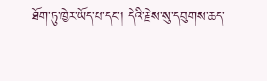ཐོག་ཏུ་ཁྱེར་ཡོད་པ་དང་། དེའི་རྗེས་སུ་དབུགས་ཆད་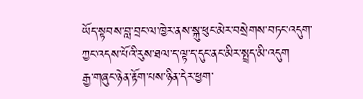ཡོད་སྟབས་བླ་བྲང་ལ་ཁྱེར་ནས་སྐུ་ཕུང་མེར་བསྲེགས་བཏང་འདུག་ཀྱང་འདས་པོའི་རུས་ཐལ་ད་ལྟ་ད་དུང་ནང་མིར་སྤྲད་མི་འདུག
རྒྱ་གཞུང་ཉེན་རྟོག་པས་ཉིན་དེར་ཕྱག་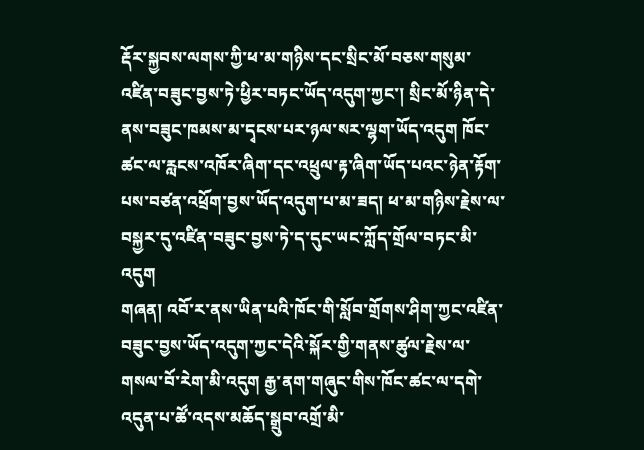རྡོར་སྐྱབས་ལགས་ཀྱི་ཕ་མ་གཉིས་དང་སྲིང་མོ་བཅས་གསུམ་འཛིན་བཟུང་བྱས་ཏེ་ཕྱིར་བཏང་ཡོད་འདུག་ཀྱང་། སྲིང་མོ་ཉིན་དེ་ནས་བཟུང་ཁམས་མ་དྭངས་པར་ཉལ་སར་ལྷག་ཡོད་འདུག ཁོང་ཚང་ལ་རླངས་འཁོར་ཞིག་དང་འཕྲུལ་རྟ་ཞིག་ཡོད་པའང་ཉེན་རྟོག་པས་བཙན་འཕྲོག་བྱས་ཡོད་འདུག་པ་མ་ཟད། ཕ་མ་གཉིས་རྗེས་ལ་བསྐྱར་དུ་འཛིན་བཟུང་བྱས་ཏེ་ད་དུང་ཡང་ཀློད་གྲོལ་བཏང་མི་འདུག
གཞན། འབོ་ར་ནས་ཡིན་པའི་ཁོང་གི་སློབ་གྲོགས་ཤིག་ཀྱང་འཛིན་བཟུང་བྱས་ཡོད་འདུག་ཀྱང་དེའི་སྐོར་གྱི་གནས་ཚུལ་རྗེས་ལ་གསལ་བོ་རེག་མི་འདུག རྒྱ་ནག་གཞུང་གིས་ཁོང་ཚང་ལ་དགེ་འདུན་པ་ཚོ་འདས་མཆོད་སྒྲུབ་འགྲོ་མི་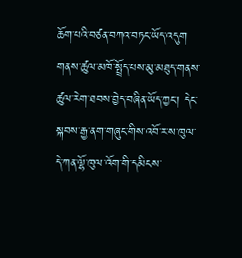ཆོག་པའི་བཙན་བཀའ་བཏང་ཡོད་འདུག
གནས་ཚུལ་མཁོ་སྤྲོད་པས་མུ་མཐུད་གནས་ཚུལ་རེག་ཐབས་བྱེད་བཞིན་ཡོད་ཀྱང་། དེང་སྐབས་རྒྱ་ནག་གཞུང་གིས་འབོ་ར་ས་ཁུལ་དེ་ཀན་ལྷོ་ཁུལ་འོག་གི་དམིངས་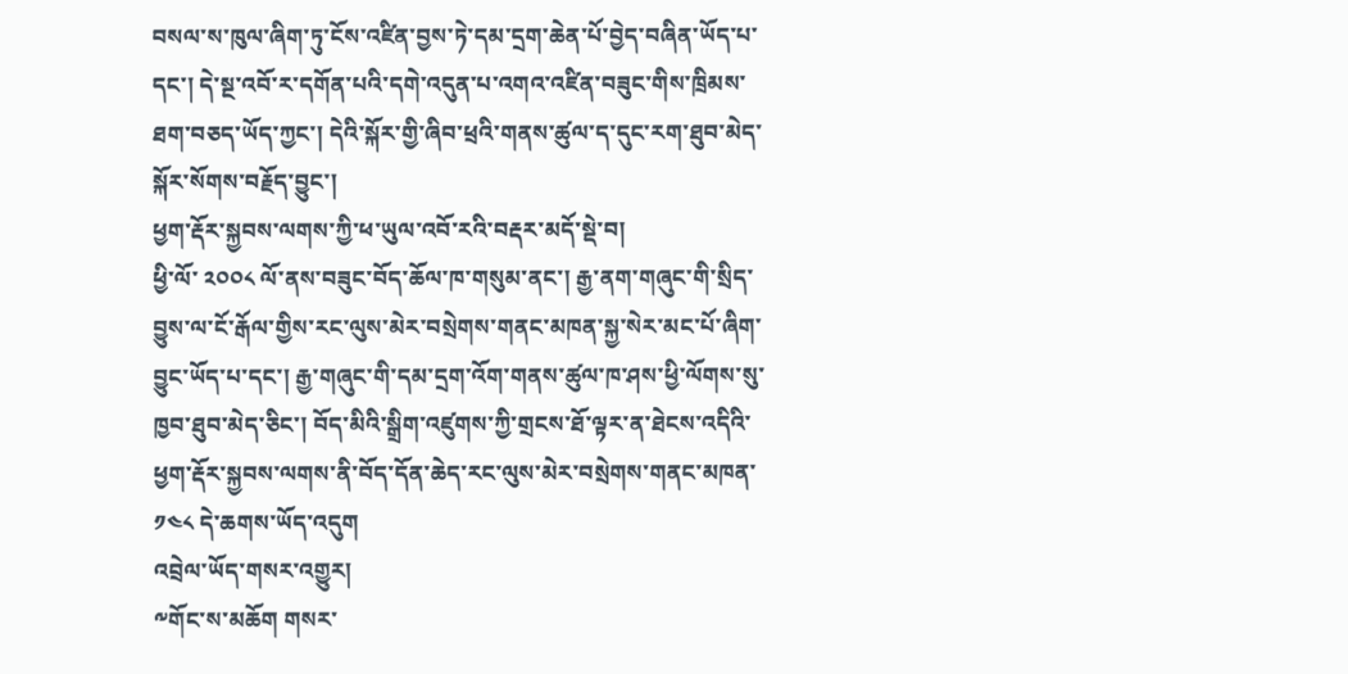བསལ་ས་ཁུལ་ཞིག་ཏུ་ངོས་འཛིན་བྱས་ཏེ་དམ་དྲག་ཆེན་པོ་བྱེད་བཞིན་ཡོད་པ་དང་། དེ་སྔ་འབོ་ར་དགོན་པའི་དགེ་འདུན་པ་འགའ་འཛིན་བཟུང་གིས་ཁྲིམས་ཐག་བཅད་ཡོད་ཀྱང་། དེའི་སྐོར་གྱི་ཞིབ་ཕྲའི་གནས་ཚུལ་ད་དུང་རག་ཐུབ་མེད་སྐོར་སོགས་བརྗོད་བྱུང་།
ཕྱག་རྡོར་སྐྱབས་ལགས་ཀྱི་ཕ་ཡུལ་འབོ་རའི་བརྡར་མདོ་སྡེ་བ།
ཕྱི་ལོ་ ༢༠༠༨ ལོ་ནས་བཟུང་བོད་ཆོལ་ཁ་གསུམ་ནང་། རྒྱ་ནག་གཞུང་གི་སྲིད་བྱུས་ལ་ངོ་རྒོལ་གྱིས་རང་ལུས་མེར་བསྲེགས་གནང་མཁན་སྐྱ་སེར་མང་པོ་ཞིག་བྱུང་ཡོད་པ་དང་། རྒྱ་གཞུང་གི་དམ་དྲག་འོག་གནས་ཚུལ་ཁ་ཤས་ཕྱི་ལོགས་སུ་ཁྱབ་ཐུབ་མེད་ཅིང་། བོད་མིའི་སྒྲིག་འཛུགས་ཀྱི་གྲངས་ཐོ་ལྟར་ན་ཐེངས་འདིའི་ཕྱག་རྡོར་སྐྱབས་ལགས་ནི་བོད་དོན་ཆེད་རང་ལུས་མེར་བསྲེགས་གནང་མཁན་ ༡༤༨ དེ་ཆགས་ཡོད་འདུག
འབྲེལ་ཡོད་གསར་འགྱུར།
༸གོང་ས་མཆོག གསར་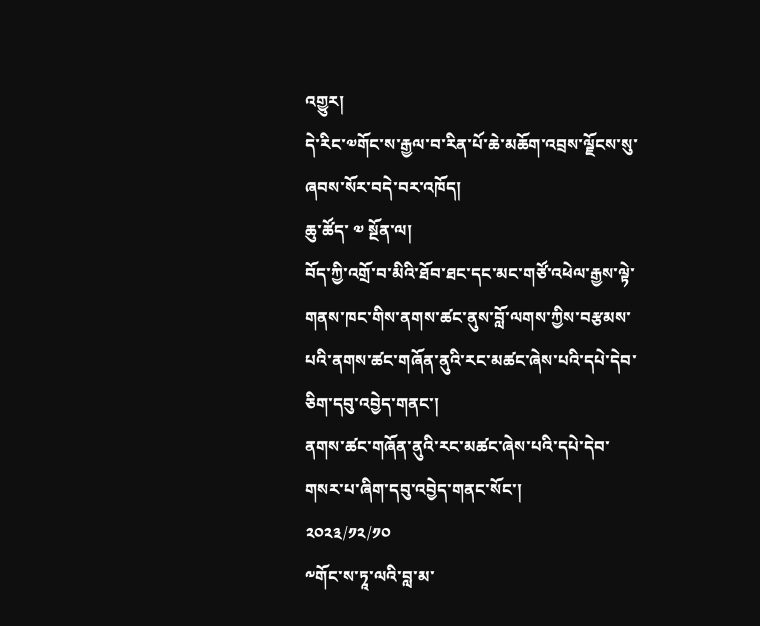འགྱུར།
དེ་རིང་༧གོང་ས་རྒྱལ་བ་རིན་པོ་ཆེ་མཆོག་འབྲས་ལྗོངས་སུ་ཞབས་སོར་བདེ་བར་འཁོད།
ཆུ་ཚོད་ ༧ སྔོན་ལ།
བོད་ཀྱི་འགྲོ་བ་མིའི་ཐོབ་ཐང་དང་མང་གཙོ་འཕེལ་རྒྱས་ལྟེ་གནས་ཁང་གིས་ནགས་ཚང་ནུས་བློ་ལགས་ཀྱིས་བརྩམས་པའི་ནགས་ཚང་གཞོན་ནུའི་རང་མཚང་ཞེས་པའི་དཔེ་དེབ་ཅིག་དབུ་འབྱེད་གནང་།
ནགས་ཚང་གཞོན་ནུའི་རང་མཚང་ཞེས་པའི་དཔེ་དེབ་གསར་པ་ཞིག་དབུ་འབྱེད་གནང་སོང་།
༢༠༢༣/༡༢/༡༠
༸གོང་ས་ཏཱ་ལའི་བླ་མ་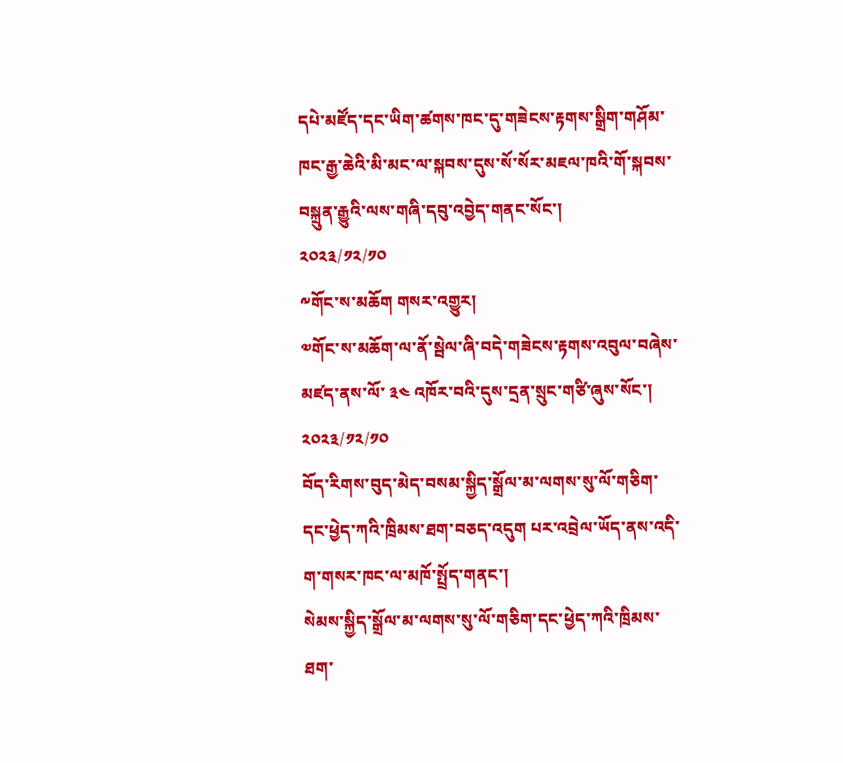དཔེ་མཛོད་དང་ཡིག་ཚགས་ཁང་དུ་གཟེངས་རྟགས་སྒྲིག་གཤོམ་ཁང་རྒྱ་ཆེའི་མི་མང་ལ་སྐབས་དུས་སོ་སོར་མཇལ་ཁའི་གོ་སྐབས་བསྐྲུན་རྒྱུའི་ལས་གཞི་དབུ་འབྱེད་གནང་སོང་།
༢༠༢༣/༡༢/༡༠
༸གོང་ས་མཆོག གསར་འགྱུར།
༧གོང་ས་མཆོག་ལ་ནོ་སྦེལ་ཞི་བདེ་གཟེངས་རྟགས་འབུལ་བཞེས་མཛད་ནས་ལོ་ ༣༤ འཁོར་བའི་དུས་དྲན་སྲུང་གཙི་ཞུས་སོང་།
༢༠༢༣/༡༢/༡༠
བོད་རིགས་བུད་མེད་བསམ་སྐྱིད་སྒྲོལ་མ་ལགས་སུ་ལོ་གཅིག་དང་ཕྱེད་ཀའི་ཁྲིམས་ཐག་བཅད་འདུག པར་འབྲེལ་ཡོད་ནས་འདི་ག་གསར་ཁང་ལ་མཁོ་སྤྲོད་གནང་།
སེམས་སྐྱིད་སྒྲོལ་མ་ལགས་སུ་ལོ་གཅིག་དང་ཕྱེད་ཀའི་ཁྲིམས་ཐག་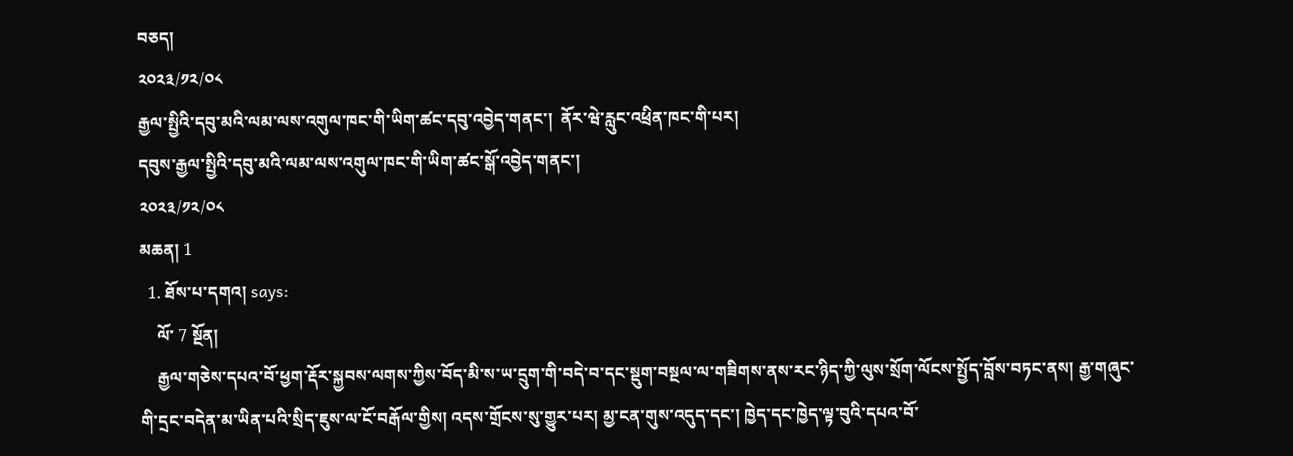བཅད།
༢༠༢༣/༡༢/༠༨
རྒྱལ་སྤྱིའི་དབུ་མའི་ལམ་ལས་འགུལ་ཁང་གི་ཡིག་ཚང་དབུ་འབྱེད་གནང་།  ནོར་ཝེ་རླུང་འཕྲིན་ཁང་གི་པར།
དབུས་རྒྱལ་སྤྱིའི་དབུ་མའི་ལམ་ལས་འགུལ་ཁང་གི་ཡིག་ཚང་སྒོ་འབྱེད་གནང་།
༢༠༢༣/༡༢/༠༨
མཆན། 1
  1. ཐོས་པ་དགའ། says:
    ལོ་ 7 སྔོན།
    རྒྱལ་གཅེས་དཔའ་བོ་ཕྱག་རྡོར་སྐྱབས་ལགས་ཀྱིས་བོད་མི་ས་ཡ་དྲུག་གི་བདེ་བ་དང་སྡུག་བསྔལ་ལ་གཟིགས་ནས་རང་ཉིད་ཀྱི་ལུས་སྲོག་ལོངས་སྤྱོད་བློས་བཏང་ནས། རྒྱ་གཞུང་གི་དྲང་བདེན་མ་ཡིན་པའི་སྲིད་ཇུས་ལ་ངོ་བརྒོལ་གྱིས། འདས་གྲོངས་སུ་གྱུར་པར། མྱ་ངན་གུས་འདུད་དང་། ཁྱེད་དང་ཁྱེད་ལྟ་བུའི་དཔའ་བོ་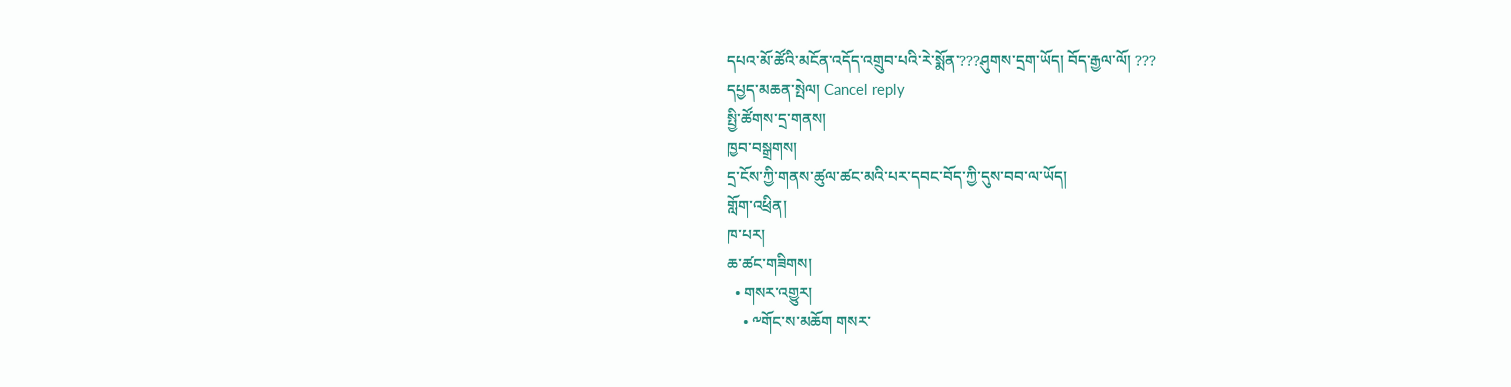དཔའ་མོ་ཚོའི་མངོན་འདོད་འགྲུབ་པའི་རེ་སྨོན་???ཤུགས་དྲག་ཡོད། བོད་རྒྱལ་ལོ། ???
དཔྱད་མཆན་སྤེལ། Cancel reply
སྤྱི་ཚོགས་དྲ་གནས།
ཁྱབ་བསྒྲགས།
དྲ་ངོས་ཀྱི་གནས་ཚུལ་ཚང་མའི་པར་དབང་བོད་ཀྱི་དུས་བབ་ལ་ཡོད།
གློག་འཕྲིན།
ཁ་པར།
ཆ་ཚང་གཟིགས།
  • གསར་འགྱུར།
    • ༸གོང་ས་མཆོག གསར་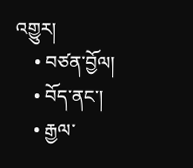འགྱུར།
    • བཙན་བྱོལ།
    • བོད་ནང་།
    • རྒྱལ་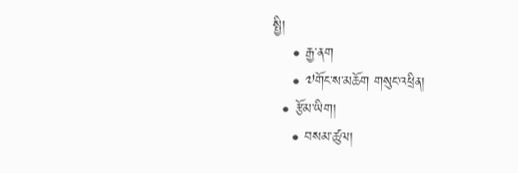སྤྱི།
    • རྒྱ་ནག
    • ༧གོང་ས་མཆོག གསུང་འཕྲིན།
  • རྩོམ་ཡིག།
    • བསམ་ཚུལ།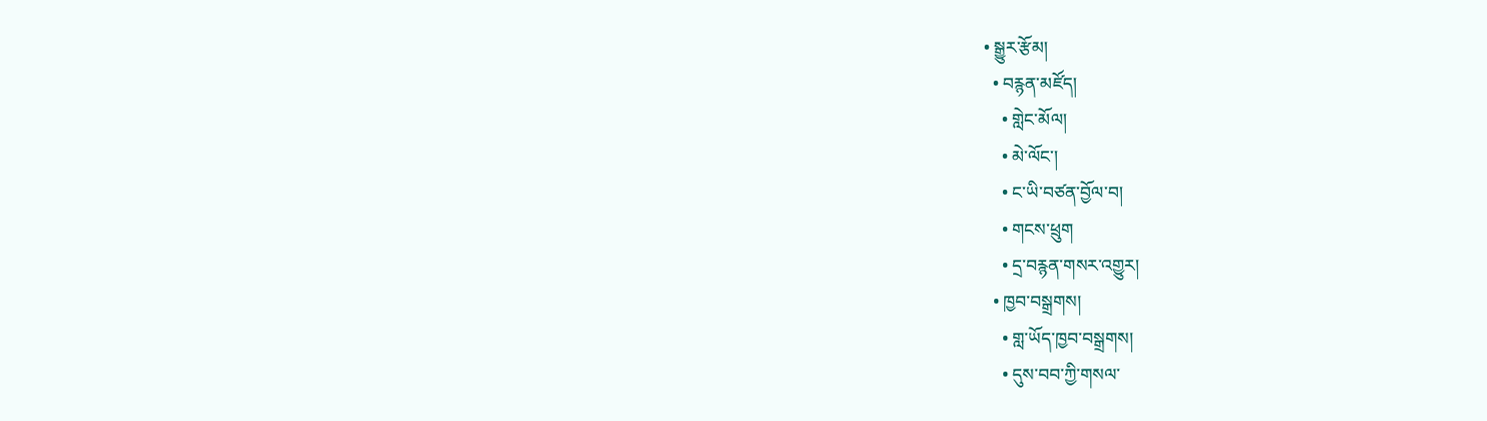• སྒྱུར་རྩོམ།
  • བརྙན་མཛོད།
    • གླེང་མོལ།
    • མེ་ལོང་།
    • ང་ཡི་བཙན་བྱོལ་བ།
    • གངས་ཕྲུག
    • དྲ་བརྙན་གསར་འགྱུར།
  • ཁྱབ་བསྒྲགས།
    • གླ་ཡོད་ཁྱབ་བསྒྲགས།
    • དུས་བབ་ཀྱི་གསལ་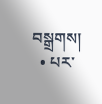བསྒྲགས།
  • པར་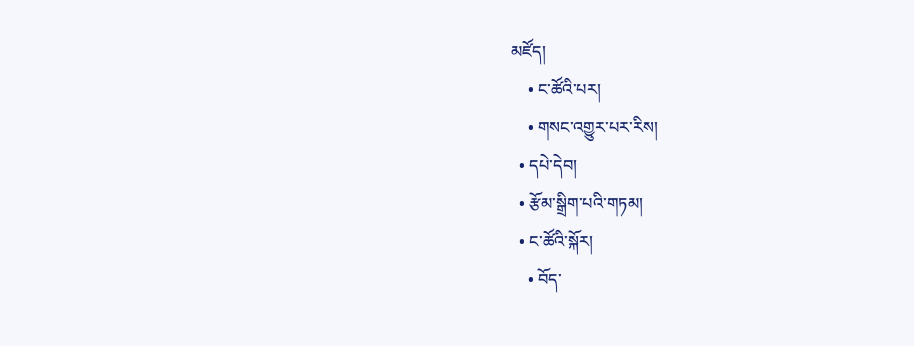མཛོད།
    • ང་ཚོའི་པར།
    • གསང་འགྱུར་པར་རིས།
  • དཔེ་དེབ།
  • རྩོམ་སྒྲིག་པའི་གཏམ།
  • ང་ཚོའི་སྐོར།
    • བོད་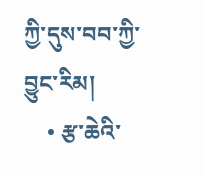ཀྱི་དུས་བབ་ཀྱི་བྱུང་རིམ།
    • རྩ་ཆེའི་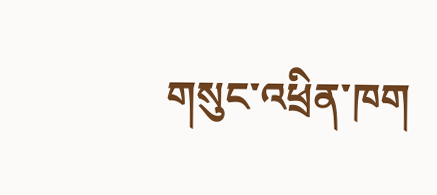གསུང་འཕྲིན་ཁག